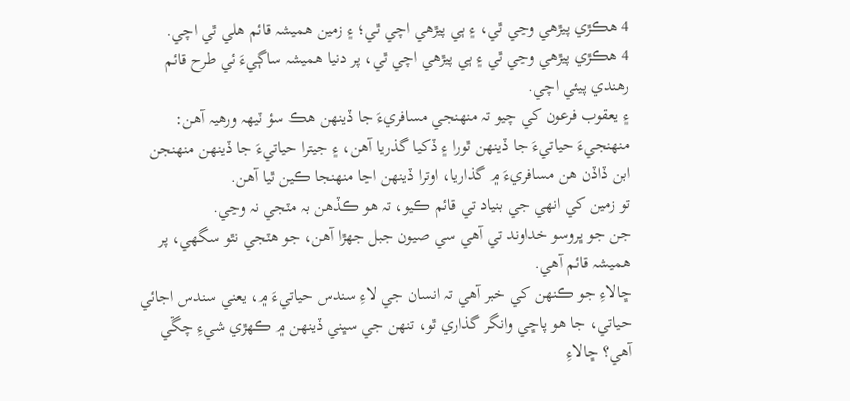4 هڪڙي پيڙهي وڃي ٿي، ۽ ٻي پيڙهي اچي ٿي؛ ۽ زمين هميشہ قائم هلي ٿي اچي.
4 هڪڙي پيڙهي وڃي ٿي ۽ ٻي پيڙهي اچي ٿي، پر دنيا هميشہ ساڳيءَ ئي طرح قائم رهندي پيئي اچي.
۽ يعقوب فرعون کي چيو تہ منهنجي مسافريءَ جا ڏينهن هڪ سؤ ٽيهہ ورهيہ آهن: منهنجيءَ حياتيءَ جا ڏينهن ٿورا ۽ ڏکيا گذريا آهن، ۽ جيترا حياتيءَ جا ڏينهن منهنجن ابن ڏاڏن هن مسافريءَ ۾ گذاريا، اوترا ڏينهن اڃا منهنجا ڪين ٿيا آهن.
تو زمين کي انهي جي بنياد تي قائم ڪيو، تہ هو ڪڏهن بہ مٽجي نہ وڃي.
جن جو ڀروسو خداوند تي آهي سي صيون جبل جهڙا آهن، جو هٽجي نٿو سگهي، پر هميشہ قائم آهي.
ڇالاءِ جو ڪنهن کي خبر آهي تہ انسان جي لاءِ سندس حياتيءَ ۾، يعني سندس اجائي حياتي، جا هو پاڇي وانگر گذاري ٿو، تنهن جي سڀني ڏينهن ۾ ڪهڙي شيءِ چڱي آهي؟ ڇالاءِ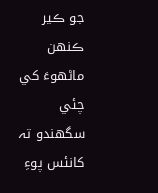جو ڪير ڪنهن ماڻهوءَ کي چئي سگهندو تہ کانئس پوءِ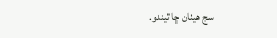سج هيٺان ڇا ٿيندو.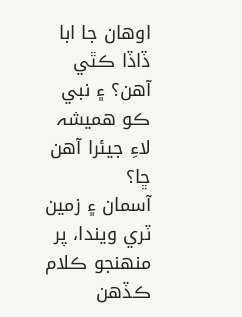اوهان جا ابا ڏاڏا ڪٿي آهن؟ ۽ نبي ڪو هميشہ لاءِ جيئرا آهن ڇا؟
آسمان ۽ زمين ٽري ويندا، پر منهنجو ڪلام ڪڏهن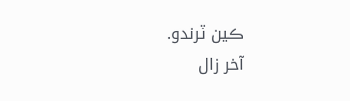ڪين ٽرندو.
آخر زال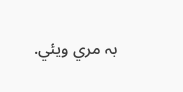بہ مري ويئي.